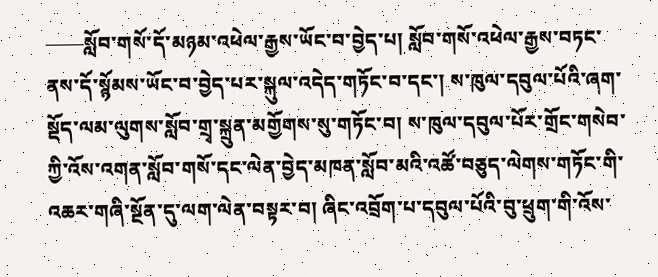——སློབ་གསོ་དོ་མཉམ་འཕེལ་རྒྱས་ཡོང་བ་བྱེད་པ། སློབ་གསོ་འཕེལ་རྒྱས་བཏང་ནས་དོ་སྙོམས་ཡོང་བ་བྱེད་པར་སྐུལ་འདེད་གཏོང་བ་དང་། ས་ཁུལ་དབུལ་པོའི་ཞག་སྡོད་ལམ་ལུགས་སློབ་གྲྭ་སྐྲུན་མགྱོགས་སུ་གཏོང་བ། ས་ཁུལ་དབུལ་པོར་གྲོང་གསེབ་ཀྱི་འོས་འགན་སློབ་གསོ་དང་ལེན་བྱེད་མཁན་སློབ་མའི་འཚོ་བཅུད་ལེགས་གཏོང་གི་འཆར་གཞི་སྔོན་དུ་ལག་ལེན་བསྟར་བ། ཞིང་འབྲོག་པ་དབུལ་པོའི་བུ་ཕྲུག་གི་འོས་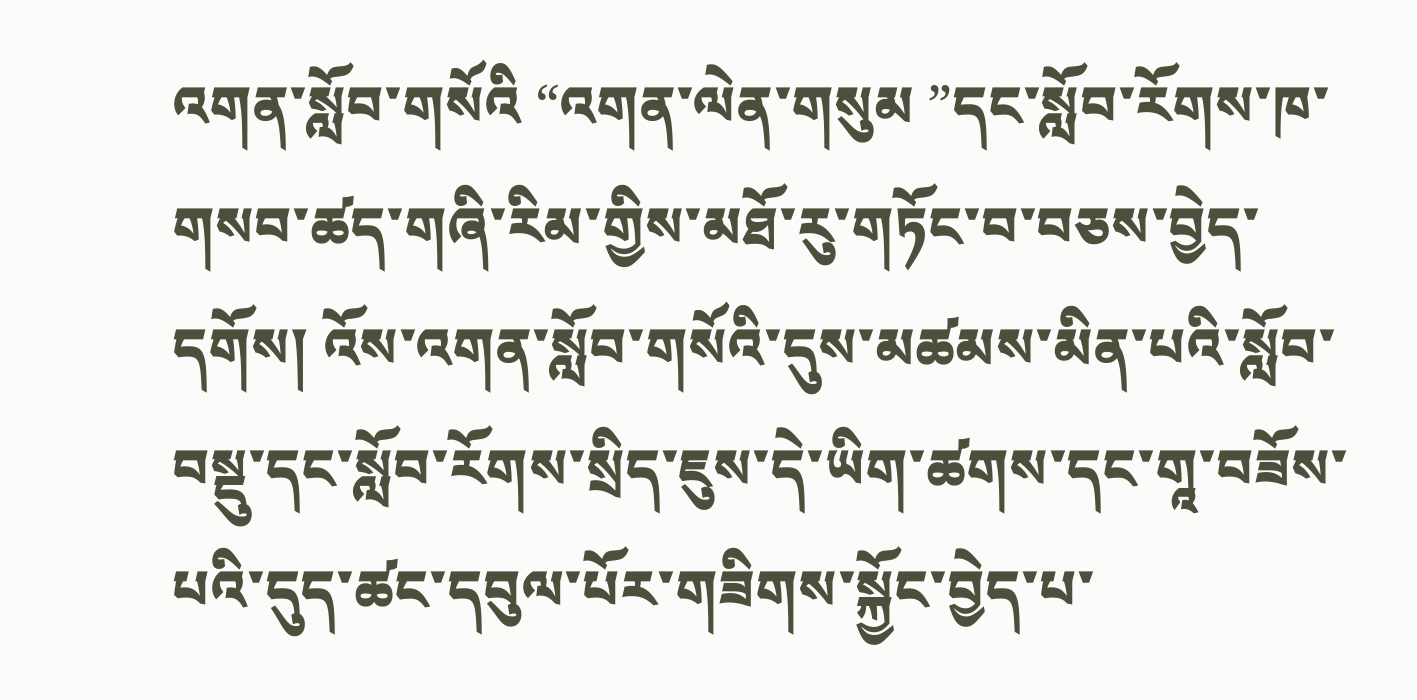འགན་སློབ་གསོའི “འགན་ལེན་གསུམ ”དང་སློབ་རོགས་ཁ་གསབ་ཚད་གཞི་རིམ་གྱིས་མཐོ་རུ་གཏོང་བ་བཅས་བྱེད་དགོས། འོས་འགན་སློབ་གསོའི་དུས་མཚམས་མིན་པའི་སློབ་བསྡུ་དང་སློབ་རོགས་སྲིད་ཇུས་དེ་ཡིག་ཚགས་དང་གཱ་བཟོས་པའི་དུད་ཚང་དབུལ་པོར་གཟིགས་སྐྱོང་བྱེད་པ་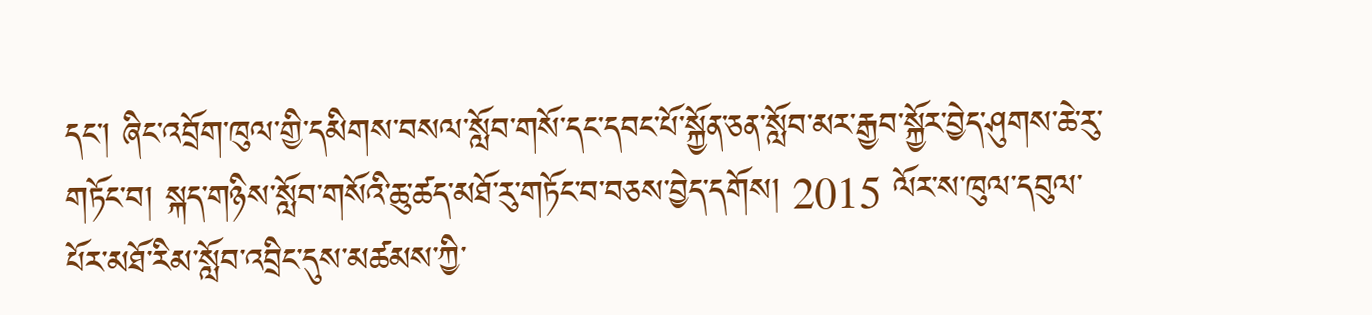དང་། ཞིང་འབྲོག་ཁུལ་གྱི་དམིགས་བསལ་སློབ་གསོ་དང་དབང་པོ་སྐྱོན་ཅན་སློབ་མར་རྒྱབ་སྐྱོར་བྱེད་ཤུགས་ཆེ་རུ་གཏོང་བ། སྐད་གཉིས་སློབ་གསོའི་ཆུ་ཚད་མཐོ་རུ་གཏོང་བ་བཅས་བྱེད་དགོས། 2015 ལོར་ས་ཁུལ་དབུལ་པོར་མཐོ་རིམ་སློབ་འབྲིང་དུས་མཚམས་ཀྱི་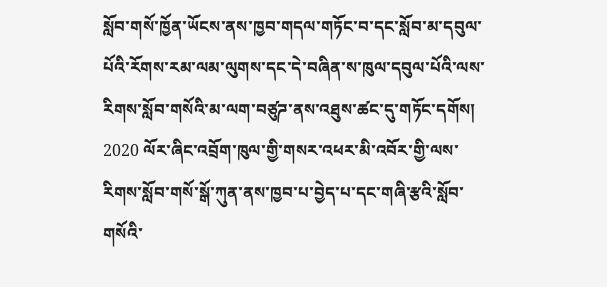སློབ་གསོ་ཁྱོན་ཡོངས་ནས་ཁྱབ་གདལ་གཏོང་བ་དང་སློབ་མ་དབུལ་པོའི་རོགས་རམ་ལམ་ལུགས་དང་དེ་བཞིན་ས་ཁུལ་དབུལ་པོའི་ལས་རིགས་སློབ་གསོའི་མ་ལག་བཙུཌ་ནས་འཐུས་ཚང་དུ་གཏོང་དགོས། 2020 ལོར་ཞིང་འབྲོག་ཁུལ་གྱི་གསར་འཕར་མི་འབོར་གྱི་ལས་རིགས་སློབ་གསོ་སྒོ་ཀུན་ནས་ཁྱབ་པ་བྱེད་པ་དང་གཞི་རྩའི་སློབ་གསོའི་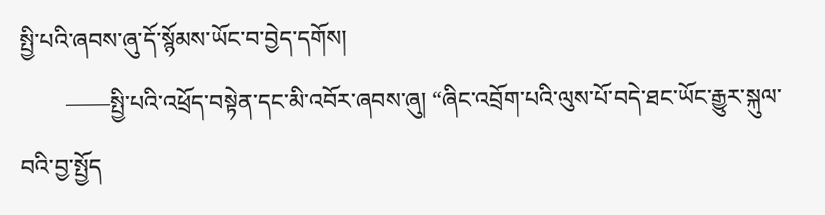སྤྱི་པའི་ཞབས་ཞུ་དོ་སྙོམས་ཡོང་བ་བྱེད་དགོས།
        ——སྤྱི་པའི་འཕྲོད་བསྟེན་དང་མི་འབོར་ཞབས་ཞུ། “ཞིང་འབྲོག་པའི་ལུས་པོ་བདེ་ཐང་ཡོང་རྒྱུར་སྐུལ་བའི་བྱ་སྤྱོད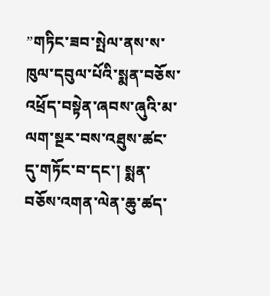”གཏིང་ཟབ་སྤེལ་ནས་ས་ཁུལ་དབུལ་པོའི་སྨན་བཅོས་འཕྲོད་བསྟེན་ཞབས་ཞུའི་མ་ལག་སྔར་བས་འཐུས་ཚང་དུ་གཏོང་བ་དང་། སྨན་བཅོས་འགན་ལེན་ཆུ་ཚད་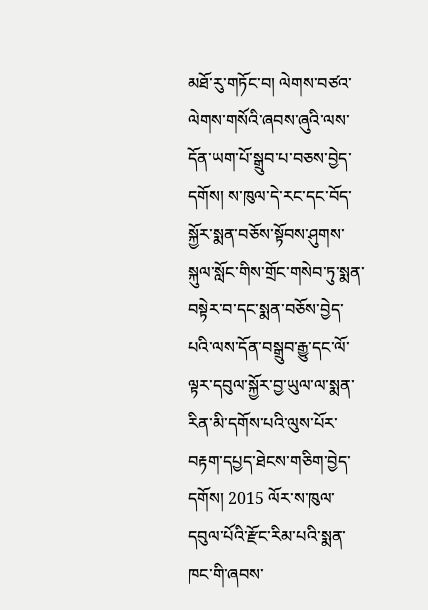མཐོ་རུ་གཏོང་བ། ལེགས་བཙའ་ལེགས་གསོའི་ཞབས་ཞུའི་ལས་དོན་ཡག་པོ་སྒྲུབ་པ་བཅས་བྱེད་དགོས། ས་ཁུལ་དེ་རང་དང་བོད་སྐྱོར་སྨན་བཅོས་སྟོབས་ཤུགས་སྐུལ་སློང་གིས་གྲོང་གསེབ་ཏུ་སྨན་བསྟེར་བ་དང་སྨན་བཅོས་བྱེད་པའི་ལས་དོན་བསྒྲུབ་རྒྱུ་དང་ལོ་ལྟར་དབུལ་སྐྱོར་བྱ་ཡུལ་ལ་སྨན་རིན་མི་དགོས་པའི་ལུས་པོར་བརྟག་དཔྱད་ཐེངས་གཅིག་བྱེད་དགོས། 2015 ལོར་ས་ཁུལ་དབུལ་པོའི་རྫོང་རིམ་པའི་སྨན་ཁང་གི་ཞབས་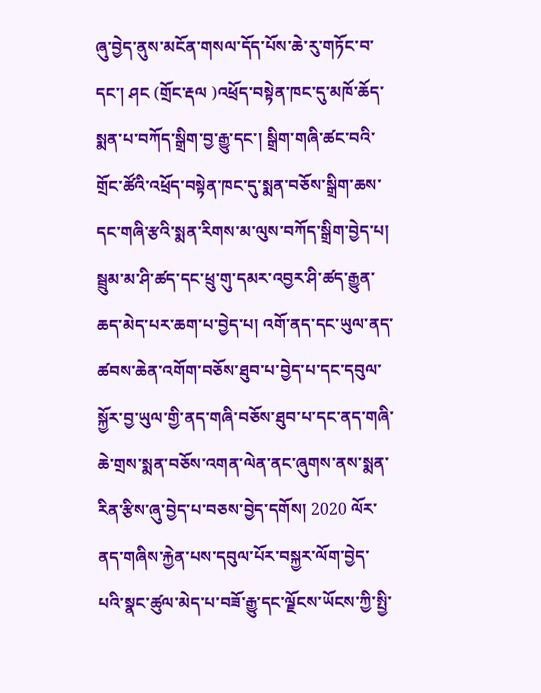ཞུ་བྱེད་ནུས་མངོན་གསལ་དོད་པོས་ཆེ་རུ་གཏོང་བ་དང་། ཤང (གྲོང་རྡལ )འཕྲོད་བསྟེན་ཁང་དུ་མཁོ་ཆོད་སྨན་པ་བཀོད་སྒྲིག་བྱ་རྒྱུ་དང་། སྒྲིག་གཞི་ཚང་བའི་གྲོང་ཚོའི་འཕྲོད་བསྟེན་ཁང་དུ་སྨན་བཅོས་སྒྲིག་ཆས་དང་གཞི་རྩའི་སྨན་རིགས་མ་ལུས་བཀོད་སྒྲིག་བྱེད་པ། སྦྲུམ་མ་ཤི་ཚད་དང་ཕྲུ་གུ་དམར་འབྱར་ཤི་ཚད་རྒྱུན་ཆད་མེད་པར་ཆག་པ་བྱེད་པ། འགོ་ནད་དང་ཡུལ་ནད་ཚབས་ཆེན་འགོག་བཅོས་ཐུབ་པ་བྱེད་པ་དང་དབུལ་སྐྱོར་བྱ་ཡུལ་གྱི་ནད་གཞི་བཅོས་ཐུབ་པ་དང་ནད་གཞི་ཆེ་གྲས་སྨན་བཅོས་འགན་ལེན་ནང་ཞུགས་ནས་སྨན་རིན་རྩིས་ཞུ་བྱེད་པ་བཅས་བྱེད་དགོས། 2020 ལོར་ནད་གཞིས་རྐྱེན་པས་དབུལ་པོར་བསྐྱར་ལོག་བྱེད་པའི་སྣང་ཚུལ་མེད་པ་བཟོ་རྒྱུ་དང་ལྗོངས་ཡོངས་ཀྱི་སྤྱི་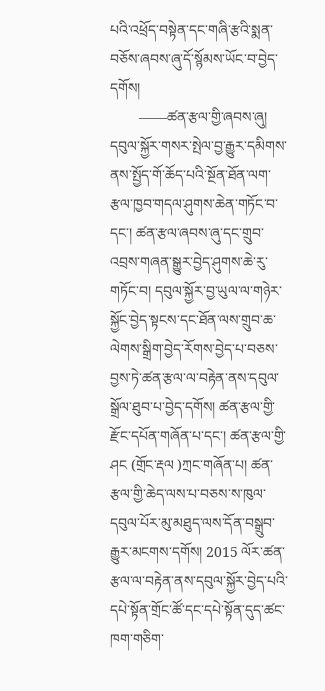པའི་འཕྲོད་བསྟེན་དང་གཞི་རྩའི་སྨན་བཅོས་ཞབས་ཞུ་དོ་སྙོམས་ཡོང་བ་བྱེད་དགོས།
        ——ཚན་རྩལ་གྱི་ཞབས་ཞུ། དབུལ་སྐྱོར་གསར་སྤེལ་བྱ་རྒྱུར་དམིགས་ནས་སྤྱོད་གོ་ཆོད་པའི་སྔོན་ཐོན་ལག་རྩལ་ཁྱབ་གདལ་ཤུགས་ཆེན་གཏོང་བ་དང་། ཚན་རྩལ་ཞབས་ཞུ་དང་གྲུབ་འབྲས་གཞན་སྒྱུར་བྱེད་ཤུགས་ཆེ་རུ་གཏོང་བ། དབུལ་སྐྱོར་བྱ་ཡུལ་ལ་གཉེར་སྐྱོང་བྱེད་སྟངས་དང་ཐོན་ལས་གྲུབ་ཆ་ལེགས་སྒྲིག་བྱེད་རོགས་བྱེད་པ་བཅས་བྱས་ཏེ་ཚན་རྩལ་ལ་བརྟེན་ནས་དབུལ་སྒྲོལ་ཐུབ་པ་བྱེད་དགོས། ཚན་རྩལ་གྱི་རྫོང་དཔོན་གཞོན་པ་དང་། ཚན་རྩལ་གྱི་ཤང (གྲོང་རྡལ )ཀྲང་གཞོན་པ། ཚན་རྩལ་གྱི་ཆེད་ལས་པ་བཅས་ས་ཁུལ་དབུལ་པོར་མུ་མཐུད་ལས་དོན་བསྒྲུབ་རྒྱུར་མངགས་དགོས། 2015 ལོར་ཚན་རྩལ་ལ་བརྟེན་ནས་དབུལ་སྐྱོར་བྱེད་པའི་དཔེ་སྟོན་གྲོང་ཚོ་དང་དཔེ་སྟོན་དུད་ཚང་ཁག་གཅིག་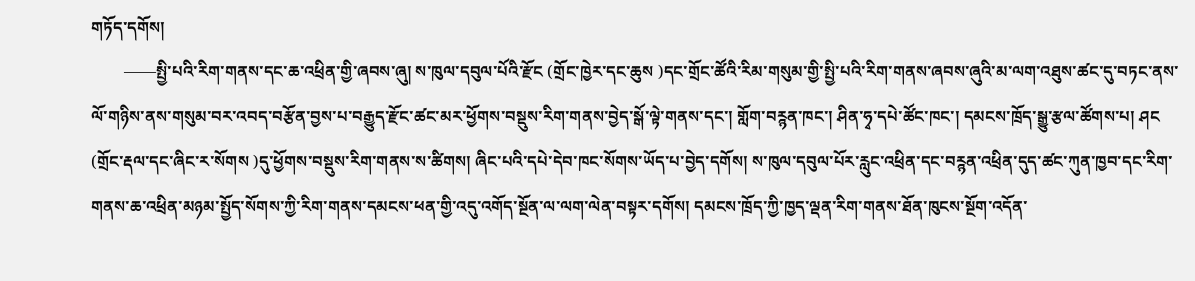གཏོད་དགོས།
        ——སྤྱི་པའི་རིག་གནས་དང་ཆ་འཕྲིན་གྱི་ཞབས་ཞུ། ས་ཁུལ་དབུལ་པོའི་རྫོང (གྲོང་ཁྱེར་དང་ཆུས )དང་གྲོང་ཚོའི་རིམ་གསུམ་གྱི་སྤྱི་པའི་རིག་གནས་ཞབས་ཞུའི་མ་ལག་འཐུས་ཚང་དུ་བཏང་ནས་ལོ་གཉིས་ནས་གསུམ་བར་འབད་བརྩོན་བྱས་པ་བརྒྱུད་རྫོང་ཚང་མར་ཕྱོགས་བསྡུས་རིག་གནས་བྱེད་སྒོ་ལྟེ་གནས་དང་། གློག་བཪྙན་ཁང་། ཤིན་ཧྭ་དཔེ་ཚོང་ཁང་། དམངས་ཁྲོད་སྒྱུ་རྩལ་ཚོགས་པ། ཤང (གྲོང་རྡལ་དང་ཞིང་ར་སོགས )དུ་ཕྱོགས་བསྡུས་རིག་གནས་ས་ཚིགས། ཞིང་པའི་དཔེ་དེབ་ཁང་སོགས་ཡོད་པ་བྱེད་དགོས། ས་ཁུལ་དབུལ་པོར་རླུང་འཕྲིན་དང་བཪྙན་འཕྲིན་དུད་ཚང་ཀུན་ཁྱབ་དང་རིག་གནས་ཆ་འཕྲིན་མཉམ་སྤྱོད་སོགས་ཀྱི་རིག་གནས་དམངས་ཕན་གྱི་འདུ་འགོད་སྔོན་ལ་ལག་ལེན་བསྟར་དགོས། དམངས་ཁྲོད་ཀྱི་ཁྱད་ལྡན་རིག་གནས་ཐོན་ཁུངས་སྔོག་འདོན་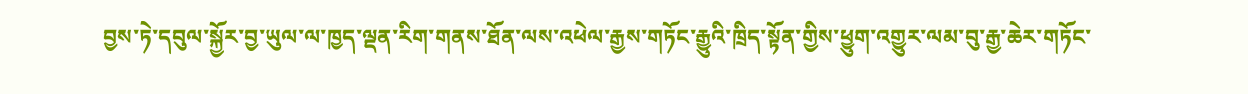བྱས་ཏེ་དབུལ་སྐྱོར་བྱ་ཡུལ་ལ་ཁྱད་ལྡན་རིག་གནས་ཐོན་ལས་འཕེལ་རྒྱས་གཏོང་རྒྱུའི་ཁྲིད་སྟོན་གྱིས་ཕྱུག་འགྱུར་ལམ་བུ་རྒྱ་ཆེར་གཏོང་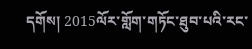དགོས། 2015ལོར་གློག་གཏོང་ཐུབ་པའི་རང་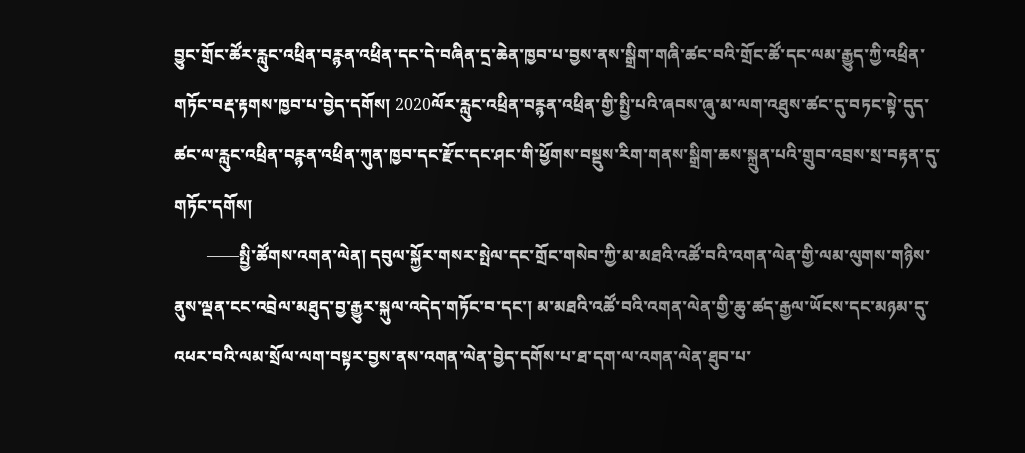བྱུང་གྲོང་ཚོར་རླུང་འཕྲིན་བཪྙན་འཕྲིན་དང་དེ་བཞིན་དྲ་ཆེན་ཁྱབ་པ་བྱས་ནས་སྒྲིག་གཞི་ཚང་བའི་གྲོང་ཚོ་དང་ལམ་རྒྱུད་ཀྱི་འཕྲིན་གཏོང་བརྡ་རྟགས་ཁྱབ་པ་བྱེད་དགོས། 2020ལོར་རླུང་འཕྲིན་བཪྙན་འཕྲིན་གྱི་སྤྱི་པའི་ཞབས་ཞུ་མ་ལག་འཐུས་ཚང་དུ་བཏང་སྟེ་དུད་ཚང་ལ་རླུང་འཕྲིན་བཪྙན་འཕྲིན་ཀུན་ཁྱབ་དང་རྫོང་དང་ཤང་གི་ཕྱོགས་བསྡུས་རིག་གནས་སྒྲིག་ཆས་སྐྲུན་པའི་གྲུབ་འབྲས་སྲ་བརྟན་དུ་གཏོང་དགོས།
        ——སྤྱི་ཚོགས་འགན་ལེན། དབུལ་སྐྱོར་གསར་སྤེལ་དང་གྲོང་གསེབ་ཀྱི་མ་མཐའི་འཚོ་བའི་འགན་ལེན་གྱི་ལམ་ལུགས་གཉིས་ནུས་ལྡན་ངང་འབྲེལ་མཐུད་བྱ་རྒྱུར་སྐུལ་འདེད་གཏོང་བ་དང་། མ་མཐའི་འཚོ་བའི་འགན་ལེན་གྱི་ཆུ་ཚད་རྒྱལ་ཡོངས་དང་མཉམ་དུ་འཕར་བའི་ལམ་སྲོལ་ལག་བསྟར་བྱས་ནས་འགན་ལེན་བྱེད་དགོས་པ་ཐ་དག་ལ་འགན་ལེན་ཐུབ་པ་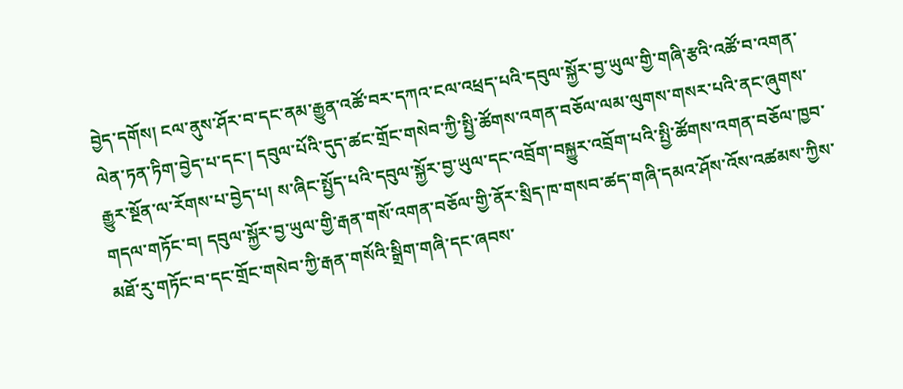བྱེད་དགོས། ངལ་ནུས་ཤོར་བ་དང་ནམ་རྒྱུན་འཚོ་བར་དཀའ་ངལ་འཕྲད་པའི་དབུལ་སྐྱོར་བྱ་ཡུལ་གྱི་གཞི་རྩའི་འཚོ་བ་འགན་ལེན་ཏན་ཏིག་བྱེད་པ་དང་། དབུལ་པོའི་དུད་ཚང་གྲོང་གསེབ་ཀྱི་སྤྱི་ཚོགས་འགན་བཅོལ་ལམ་ལུགས་གསར་པའི་ནང་ཞུགས་རྒྱུར་སྔོན་ལ་རོགས་པ་བྱེད་པ། ས་ཞིང་སྤྱོད་པའི་དབུལ་སྐྱོར་བྱ་ཡུལ་དང་འབྲོག་བསྐྱུར་འབྲོག་པའི་སྤྱི་ཚོགས་འགན་བཅོལ་ཁྱབ་གདལ་གཏོང་བ། དབུལ་སྐྱོར་བྱ་ཡུལ་གྱི་རྒན་གསོ་འགན་བཅོལ་གྱི་ནོར་སྲིད་ཁ་གསབ་ཚད་གཞི་དམའ་ཤོས་འོས་འཚམས་ཀྱིས་མཐོ་རུ་གཏོང་བ་དང་གྲོང་གསེབ་ཀྱི་རྒན་གསོའི་སྒྲིག་གཞི་དང་ཞབས་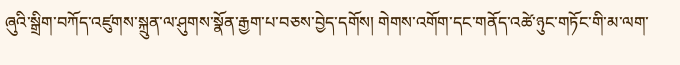ཞུའི་སྒྲིག་བཀོད་འཛུགས་སྐྲུན་ལ་ཤུགས་སྣོན་རྒྱག་པ་བཅས་བྱེད་དགོས། གེགས་འགོག་དང་གནོད་འཚེ་ཉུང་གཏོང་གི་མ་ལག་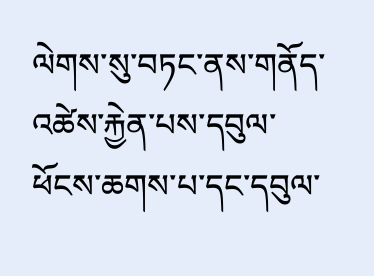ལེགས་སུ་བཏང་ནས་གནོད་འཚེས་རྐྱེན་པས་དབུལ་ཕོངས་ཆགས་པ་དང་དབུལ་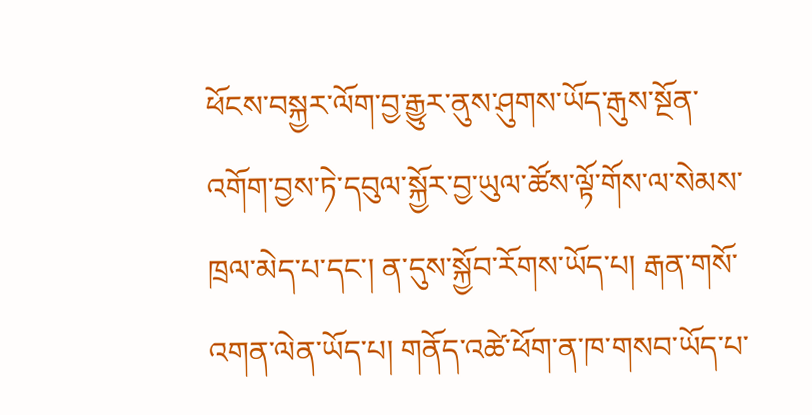ཕོངས་བསྐྱར་ལོག་བྱ་རྒྱུར་ནུས་ཤུགས་ཡོད་རྒུས་སྔོན་འགོག་བྱས་ཏེ་དབུལ་སྐྱོར་བྱ་ཡུལ་ཚོས་ལྟོ་གོས་ལ་སེམས་ཁྲལ་མེད་པ་དང་། ན་དུས་སྐྱོབ་རོགས་ཡོད་པ། རྒན་གསོ་འགན་ལེན་ཡོད་པ། གནོད་འཚེ་ཕོག་ན་ཁ་གསབ་ཡོད་པ་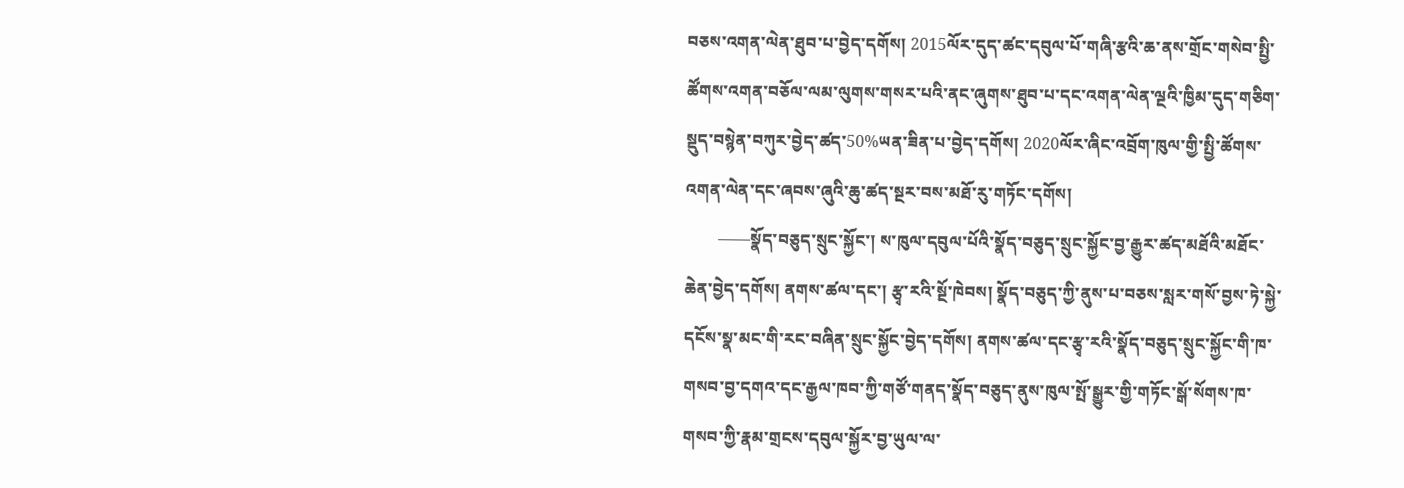བཅས་འགན་ལེན་ཐུབ་པ་བྱེད་དགོས། 2015ལོར་དུད་ཚང་དབུལ་པོ་གཞི་རྩའི་ཆ་ནས་གྲོང་གསེབ་སྤྱི་ཚོགས་འགན་བཅོལ་ལམ་ལུགས་གསར་པའི་ནང་ཞུགས་ཐུབ་པ་དང་འགན་ལེན་ལྔའི་ཁྱིམ་དུད་གཅིག་སྡུད་བསྙེན་བཀུར་བྱེད་ཚད་50%ཡན་ཟིན་པ་བྱེད་དགོས། 2020ལོར་ཞིང་འབྲོག་ཁུལ་གྱི་སྤྱི་ཚོགས་འགན་ལེན་དང་ཞབས་ཞུའི་ཆུ་ཚད་སྔར་བས་མཐོ་རུ་གཏོང་དགོས།
        ——སྣོད་བཅུད་སྲུང་སྐྱོང་། ས་ཁུལ་དབུལ་པོའི་སྣོད་བཅུད་སྲུང་སྐྱོང་བྱ་རྒྱུར་ཚད་མཐོའི་མཐོང་ཆེན་བྱེད་དགོས། ནགས་ཚལ་དང་། རྩྭ་རའི་སྔོ་ཁེབས། སྣོད་བཅུད་ཀྱི་ནུས་པ་བཅས་སླར་གསོ་བྱས་ཏེ་སྐྱེ་དངོས་སྣ་མང་གི་རང་བཞིན་སྲུང་སྐྱོང་བྱེད་དགོས། ནགས་ཚལ་དང་རྩྭ་རའི་སྣོད་བཅུད་སྲུང་སྐྱོང་གི་ཁ་གསབ་བྱ་དགའ་དང་རྒྱལ་ཁབ་ཀྱི་གཙོ་གནད་སྣོད་བཅུད་ནུས་ཁུལ་སྤོ་སྒྱུར་གྱི་གཏོང་སྒོ་སོགས་ཁ་གསབ་ཀྱི་རྣམ་གྲངས་དབུལ་སྐྱོར་བྱ་ཡུལ་ལ་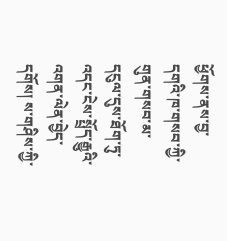ཕྱོགས་ནས་བྱ་དགའི་ཁ་གསབ་ཀྱི་གུན་གསབ་མ་དངུལ་དུས་ཐོག་ཏུ་འདང་ངེས་སྤྲོད་རྒྱུའི་འགན་ལེན་བྱེད་དགོས། ས་གཤིས་ཀྱི་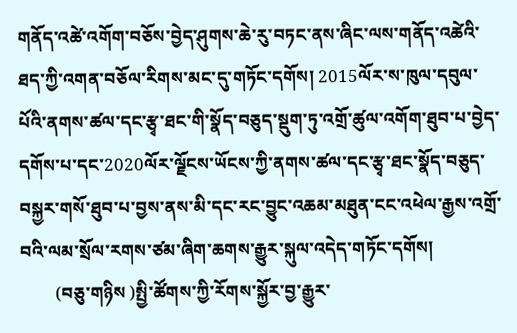གནོད་འཚེ་འགོག་བཅོས་བྱེད་ཤུགས་ཆེ་རུ་བཏང་ནས་ཞིང་ལས་གནོད་འཚེའི་ཐད་ཀྱི་འགན་བཅོལ་རིགས་མང་དུ་གཏོང་དགོས། 2015ལོར་ས་ཁུལ་དབུལ་པོའི་ནགས་ཚལ་དང་རྩྭ་ཐང་གི་སྣོད་བཅུད་སྡུག་ཏུ་འགྲོ་ཚུལ་འགོག་ཐུབ་པ་བྱེད་དགོས་པ་དང་2020ལོར་ལྗོངས་ཡོངས་ཀྱི་ནགས་ཚལ་དང་རྩྭ་ཐང་སྣོད་བཅུད་བསྐྱར་གསོ་ཐུབ་པ་བྱས་ནས་མི་དང་རང་བྱུང་འཆམ་མཐུན་ངང་འཕེལ་རྒྱས་འགྲོ་བའི་ལམ་སྲོལ་རགས་ཙམ་ཞིག་ཆགས་རྒྱུར་སྐུལ་འདེད་གཏོང་དགོས།
        (བཅུ་གཉིས )སྤྱི་ཚོགས་ཀྱི་རོགས་སྐྱོར་བྱ་རྒྱུར་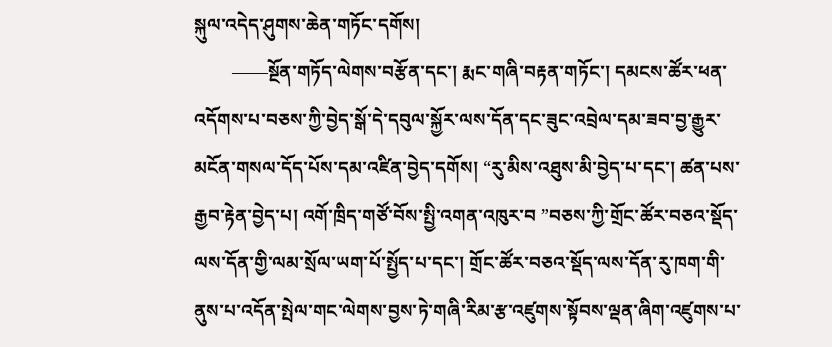སྐུལ་འདེད་ཤུགས་ཆེན་གཏོང་དགོས།
        ——སྔོན་གཏོད་ལེགས་བརྩོན་དང་། རྨང་གཞི་བརྟན་གཏོང་། དམངས་ཚོར་ཕན་འདོགས་པ་བཅས་ཀྱི་བྱེད་སྒོ་དེ་དབུལ་སྐྱོར་ལས་དོན་དང་ཟུང་འབྲེལ་དམ་ཟབ་བྱ་རྒྱུར་མངོན་གསལ་དོད་པོས་དམ་འཛིན་བྱེད་དགོས། “རུ་མིས་འཐུས་མི་བྱེད་པ་དང་། ཚན་པས་རྒྱབ་རྟེན་བྱེད་པ། འགོ་ཁྲིད་གཙོ་བོས་སྤྱི་འགན་འཁུར་བ ”བཅས་ཀྱི་གྲོང་ཚོར་བཅའ་སྡོད་ལས་དོན་གྱི་ལམ་སྲོལ་ཡག་པོ་སྤྱོད་པ་དང་། གྲོང་ཚོར་བཅའ་སྡོད་ལས་དོན་རུ་ཁག་གི་ནུས་པ་འདོན་སྤེལ་གང་ལེགས་བྱས་ཏེ་གཞི་རིམ་རྩ་འཛུགས་སྟོབས་ལྡན་ཞིག་འཛུགས་པ་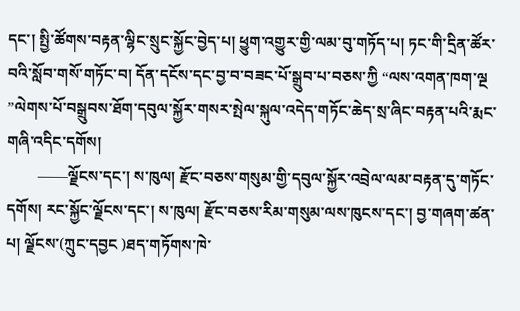དང་། སྤྱི་ཚོགས་བརྟན་ལྷིང་སྲུང་སྐྱོང་བྱེད་པ། ཕྱུག་འགྱུར་གྱི་ལམ་བུ་གཏོད་པ། ཏང་གི་དྲིན་ཚོར་བའི་སློབ་གསོ་གཏོང་བ། དོན་དངོས་དང་བྱ་བ་བཟང་པོ་སྒྲུབ་པ་བཅས་ཀྱི “ལས་འགན་ཁག་ལྔ ”ལེགས་པོ་བསྒྲུབས་ཐོག་དབུལ་སྐྱོར་གསར་སྤེལ་སྐུལ་འདེད་གཏོང་ཆེད་སྲ་ཞིང་བརྟན་པའི་རྨང་གཞི་འདིང་དགོས།
        ——ལྗོངས་དང་། ས་ཁུལ། རྫོང་བཅས་གསུམ་གྱི་དབུལ་སྐྱོར་འབྲེལ་ལམ་བརྟན་དུ་གཏོང་དགོས། རང་སྐྱོང་ལྗོངས་དང་། ས་ཁུལ། རྫོང་བཅས་རིམ་གསུམ་ལས་ཁུངས་དང་། བྱ་གཞག་ཚན་པ། ལྗོངས་(ཀྲུང་དབྱང )ཐད་གཏོགས་ཁེ་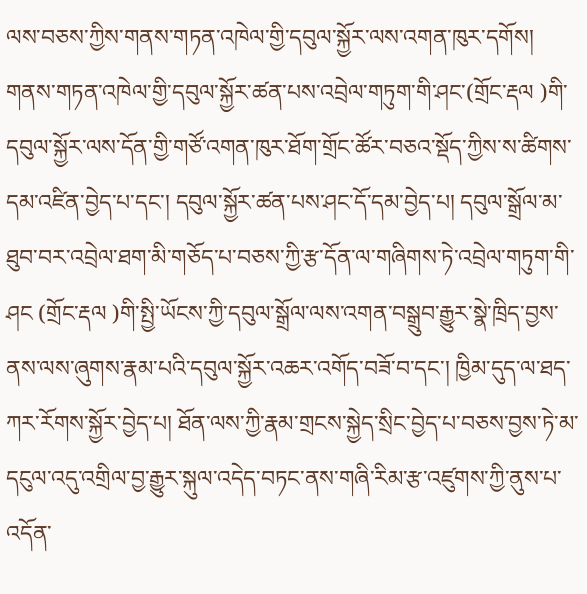ལས་བཅས་ཀྱིས་གནས་གཏན་འཁེལ་གྱི་དབུལ་སྐྱོར་ལས་འགན་ཁུར་དགོས། གནས་གཏན་འཁེལ་གྱི་དབུལ་སྐྱོར་ཚན་པས་འབྲེལ་གཏུག་གི་ཤང་(གྲོང་རྡལ )གི་དབུལ་སྐྱོར་ལས་དོན་གྱི་གཙོ་འགན་ཁུར་ཐོག་གྲོང་ཚོར་བཅའ་སྡོད་ཀྱིས་ས་ཚིགས་དམ་འཛིན་བྱེད་པ་དང་། དབུལ་སྐྱོར་ཚན་པས་ཤང་དོ་དམ་བྱེད་པ། དབུལ་སྒྲོལ་མ་ཐུབ་བར་འབྲེལ་ཐག་མི་གཅོད་པ་བཅས་ཀྱི་རྩ་དོན་ལ་གཞིགས་ཏེ་འབྲེལ་གཏུག་གི་ཤང (གྲོང་རྡལ )གི་སྤྱི་ཡོངས་ཀྱི་དབུལ་སྒྲོལ་ལས་འགན་བསྒྲུབ་རྒྱུར་སྣེ་ཁྲིད་བྱས་ནས་ལས་ཞུགས་རྣམ་པའི་དབུལ་སྐྱོར་འཆར་འགོད་བཟོ་བ་དང་། ཁྱིམ་དུད་ལ་ཐད་ཀར་རོགས་སྐྱོར་བྱེད་པ། ཐོན་ལས་ཀྱི་རྣམ་གྲངས་སྐྱེད་སྲིང་བྱེད་པ་བཅས་བྱས་ཏེ་མ་དངུལ་འདུ་འགྲིལ་བྱ་རྒྱུར་སྐུལ་འདེད་བཏང་ནས་གཞི་རིམ་རྩ་འཛུགས་ཀྱི་ནུས་པ་འདོན་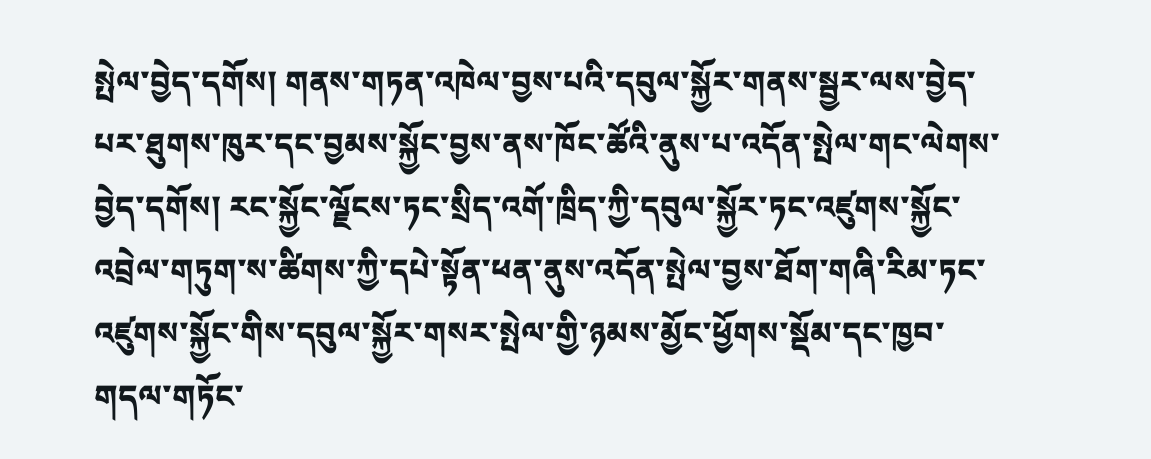སྤེལ་བྱེད་དགོས། གནས་གཏན་འཁེལ་བྱས་པའི་དབུལ་སྐྱོར་གནས་སྦྱར་ལས་བྱེད་པར་ཐུགས་ཁུར་དང་བྱམས་སྐྱོང་བྱས་ནས་ཁོང་ཚོའི་ནུས་པ་འདོན་སྤེལ་གང་ལེགས་བྱེད་དགོས། རང་སྐྱོང་ལྗོངས་ཏང་སྲིད་འགོ་ཁྲིད་ཀྱི་དབུལ་སྐྱོར་ཏང་འཛུགས་སྐྱོང་འབྲེལ་གཏུག་ས་ཚིགས་ཀྱི་དཔེ་སྟོན་ཕན་ནུས་འདོན་སྤེལ་བྱས་ཐོག་གཞི་རིམ་ཏང་འཛུགས་སྐྱོང་གིས་དབུལ་སྐྱོར་གསར་སྤེལ་གྱི་ཉམས་མྱོང་ཕྱོགས་སྡོམ་དང་ཁྱབ་གདལ་གཏོང་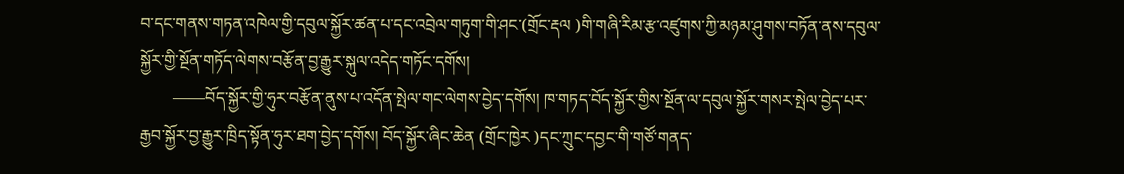བ་དང་གནས་གཏན་འཁེལ་གྱི་དབུལ་སྐྱོར་ཚན་པ་དང་འབྲེལ་གཏུག་གི་ཤང་(གྲོང་རྡལ )གི་གཞི་རིམ་རྩ་འཛུགས་ཀྱི་མཉམ་ཤུགས་བཏོན་ནས་དབུལ་སྐྱོར་གྱི་སྔོན་གཏོད་ལེགས་བརྩོན་བྱ་རྒྱུར་སྐུལ་འདེད་གཏོང་དགོས།
        ——བོད་སྐྱོར་གྱི་ཧུར་བརྩོན་ནུས་པ་འདོན་སྤེལ་གང་ལེགས་བྱེད་དགོས། ཁ་གཏད་བོད་སྐྱོར་གྱིས་སྔོན་ལ་དབུལ་སྐྱོར་གསར་སྤེལ་བྱེད་པར་རྒྱབ་སྐྱོར་བྱ་རྒྱུར་ཁྲིད་སྟོན་ཧུར་ཐག་བྱེད་དགོས། བོད་སྐྱོར་ཞིང་ཆེན (གྲོང་ཁྱེར )དང་ཀྲུང་དབྱང་གི་གཙོ་གནད་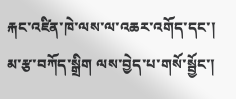རྐང་འཛིན་ཁེ་ལས་ལ་འཆར་འགོད་དང་། མ་རྩ་བཀོད་སྒྲིག ལས་བྱེད་པ་གསོ་སྦྱོང་།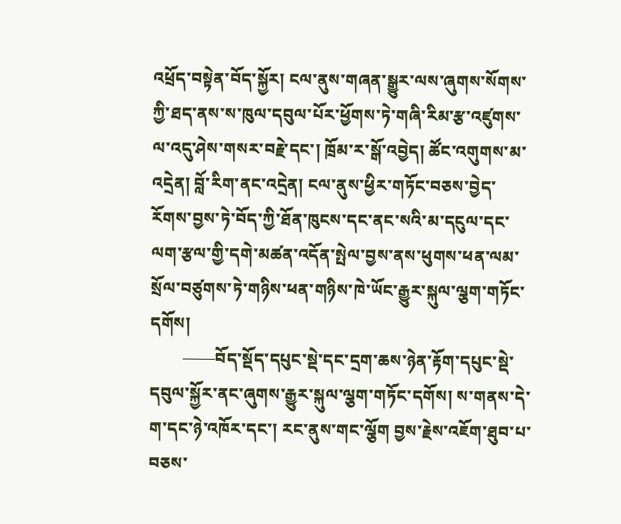འཕྲོད་བསྟེན་བོད་སྐྱོར། ངལ་ནུས་གཞན་སྒྱུར་ལས་ཞུགས་སོགས་ཀྱི་ཐད་ནས་ས་ཁུལ་དབུལ་པོར་ཕྱོགས་ཏེ་གཞི་རིམ་རྩ་འཛུགས་ལ་འདུ་ཤེས་གསར་བརྗེ་དང་། ཁྲོམ་ར་སྒོ་འབྱེད། ཚོང་འགུགས་མ་འདྲེན། བློ་རིག་ནང་འདྲེན། ངལ་ནུས་ཕྱིར་གཏོང་བཅས་བྱེད་རོགས་བྱས་ཏེ་བོད་ཀྱི་ཐོན་ཁུངས་དང་ནང་སའི་མ་དངུལ་དང་ལག་རྩལ་གྱི་དགེ་མཚན་འདོན་སྤེལ་བྱས་ནས་ཕུགས་ཕན་ལམ་སྲོལ་བཙུགས་ཏེ་གཉིས་ཕན་གཉིས་ཁེ་ཡོང་རྒྱུར་སྐུལ་ལྕག་གཏོང་དགོས།
        ——བོད་སྡོད་དཔུང་སྡེ་དང་དྲག་ཆས་ཉེན་རྟོག་དཔུང་སྡེ་དབུལ་སྐྱོར་ནང་ཞུགས་རྒྱུར་སྐུལ་ལྕག་གཏོང་དགོས། ས་གནས་དེ་ག་དང་ཉེ་འཁོར་དང་། རང་ནུས་གང་ལྕོག བྱས་རྗེས་འཇོག་ཐུབ་པ་བཅས་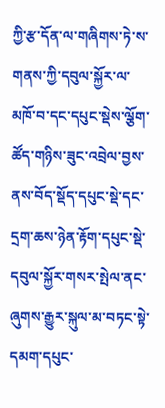ཀྱི་རྩ་དོན་ལ་གཞིགས་ཏེ་ས་གནས་ཀྱི་དབུལ་སྐྱོར་ལ་མཁོ་བ་དང་དཔུང་སྡེས་ལྕོག་ཚོད་གཉིས་ཟུང་འབྲེལ་བྱས་ནས་བོད་སྡོད་དཔུང་སྡེ་དང་དྲག་ཆས་ཉེན་རྟོག་དཔུང་སྡེ་དབུལ་སྐྱོར་གསར་སྤེལ་ནང་ཞུགས་རྒྱུར་སྐུལ་མ་བཏང་སྟེ་དམག་དཔུང་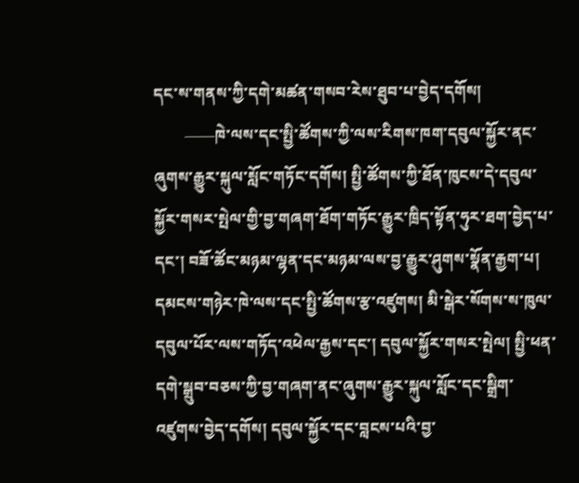དང་ས་གནས་ཀྱི་དགེ་མཚན་གསབ་རེས་ཐུབ་པ་བྱེད་དགོས།
        ——ཁེ་ལས་དང་སྤྱི་ཚོགས་ཀྱི་ལས་རིགས་ཁག་དབུལ་སྐྱོར་ནང་ཞུགས་རྒྱུར་སྐུལ་སློང་གཏོང་དགོས། སྤྱི་ཚོགས་ཀྱི་ཐོན་ཁུངས་དེ་དབུལ་སྐྱོར་གསར་སྤེལ་གྱི་བྱ་གཞག་ཐོག་གཏོང་རྒྱུར་ཁྲིད་སྟོན་ཧུར་ཐག་བྱེད་པ་དང་། བཟོ་ཚོང་མཉམ་ལྷན་དང་མཉམ་ལས་བྱ་རྒྱུར་ཤུགས་སྣོན་རྒྱག་པ། དམངས་གཉེར་ཁེ་ལས་དང་སྤྱི་ཚོགས་རྩ་འཛུགས། མི་སྒེར་སོགས་ས་ཁུལ་དབུལ་པོར་ལས་གཏོད་འཕེལ་རྒྱས་དང་། དབུལ་སྐྱོར་གསར་སྤེལ། སྤྱི་ཕན་དགེ་སྒྲུབ་བཅས་ཀྱི་བྱ་གཞག་ནང་ཞུགས་རྒྱུར་སྐུལ་སློང་དང་སྒྲིག་འཛུགས་བྱེད་དགོས། དབུལ་སྐྱོར་དང་བླངས་པའི་བྱ་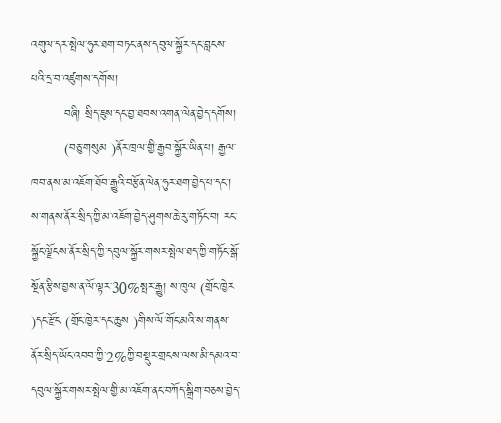འགུལ་དར་སྤེལ་ཧུར་ཐག་བཏང་ནས་དབུལ་སྐྱོར་དང་བླངས་པའི་དྲ་བ་འཛུགས་དགོས།
        བཞི། སྲིད་ཇུས་དང་བྱ་ཐབས་འགན་ལེན་བྱེད་དགོས།
        (བཅུ་གསུམ )ནོར་ཁྲལ་གྱི་རྒྱབ་སྐྱོར་ཡིན་པ། རྒྱལ་ཁབ་ནས་མ་འཇོག་ཐོབ་རྒྱུའི་བརྩོན་ལེན་ཧུར་ཐག་བྱེད་པ་དང་། ས་གནས་ནོར་སྲིད་ཀྱི་མ་འཇོག་བྱེད་ཤུགས་ཆེ་རུ་གཏོང་བ། རང་སྐྱོང་ལྗོངས་ནོར་སྲིད་ཀྱི་དབུལ་སྐྱོར་གསར་སྤེལ་ཐད་ཀྱི་གཏོང་སྒོ་སྔོན་རྩིས་བྱས་ན་ལོ་ལྟར་30%སྤར་རྒྱུ། ས་ཁུལ (གྲོང་ཁྱེར )དང་རྫོང (གྲོང་ཁྱེར་དང་ཆུས )གིས་ལོ་གོང་མའི་ས་གནས་ནོར་སྲིད་ཡོང་འབབ་ཀྱི་2%ཀྱི་བསྡུར་གྲངས་ལས་མི་དམའ་བ་དབུལ་སྐྱོར་གསར་སྤེལ་གྱི་མ་འཇོག་ནང་བཀོད་སྒྲིག་བཅས་བྱེད་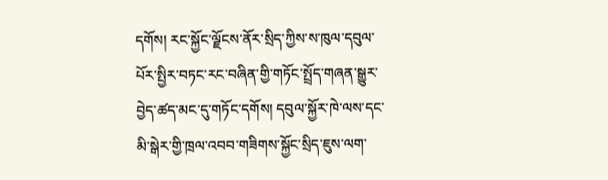དགོས། རང་སྐྱོང་ལྗོངས་ནོར་སྲིད་ཀྱིས་ས་ཁུལ་དབུལ་པོར་སྤྱིར་བཏང་རང་བཞིན་གྱི་གཏོང་སྤྲོད་གཞན་སྒྱུར་བྱེད་ཚད་མང་དུ་གཏོང་དགོས། དབུལ་སྐྱོར་ཁེ་ལས་དང་མི་སྒེར་གྱི་ཁྲལ་འབབ་གཟིགས་སྐྱོང་སྲིད་ཇུས་ལག་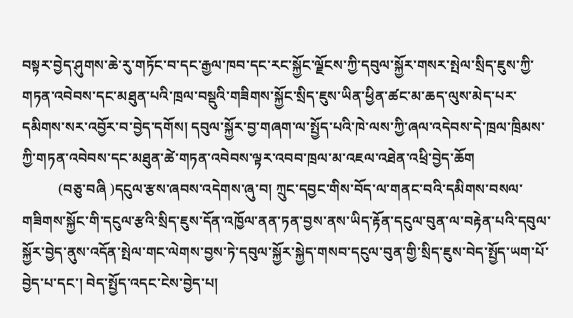བསྟར་བྱེད་ཤུགས་ཆེ་རུ་གཏོང་བ་དང་རྒྱལ་ཁབ་དང་རང་སྐྱོང་ལྗོངས་ཀྱི་དབུལ་སྐྱོར་གསར་སྤེལ་སྲིད་ཇུས་ཀྱི་གཏན་འབེབས་དང་མཐུན་པའི་ཁྲལ་བསྡུའི་གཟིགས་སྐྱོང་སྲིད་ཇུས་ཡིན་ཕྱིན་ཚང་མ་ཆད་ལུས་མེད་པར་དམིགས་སར་འབྱོར་བ་བྱེད་དགོས། དབུལ་སྐྱོར་བྱ་གཞག་ལ་སྤྱོད་པའི་ཁེ་ལས་ཀྱི་ཞལ་འདེབས་དེ་ཁྲལ་ཁྲིམས་ཀྱི་གཏན་འབེབས་དང་མཐུན་ཚེ་གཏན་འབེབས་ལྟར་འབབ་ཁྲལ་མ་འཇལ་འཐེན་འཕྲི་བྱེད་ཆོག
          (བཅུ་བཞི )དངུལ་རྩས་ཞབས་འདེགས་ཞུ་བ། ཀྲུང་དབྱང་གིས་བོད་ལ་གནང་བའི་དམིགས་བསལ་གཟིགས་སྐྱོང་གི་དངུལ་རྩའི་སྲིད་ཇུས་དོན་འཁྱོལ་ནན་ཏན་བྱས་ནས་ཡིད་རྟོན་དངུལ་བུན་ལ་བརྟེན་པའི་དབུལ་སྐྱོར་བྱེད་ནུས་འདོན་སྤེལ་གང་ལེགས་བྱས་ཏེ་དབུལ་སྐྱོར་སྐྱེད་གསབ་དངུལ་བུན་གྱི་སྲིད་ཇུས་བེད་སྤྱོད་ཡག་པོ་བྱེད་པ་དང་། བེད་སྤྱོད་འདང་ངེས་བྱེད་པ།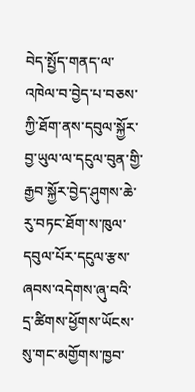བེད་སྤྱོད་གནད་ལ་འཁེལ་བ་བྱེད་པ་བཅས་ཀྱི་ཐོག་ནས་དབུལ་སྐྱོར་བྱ་ཡུལ་ལ་དངུལ་བུན་གྱི་རྒྱབ་སྐྱོར་བྱེད་ཤུགས་ཆེ་རུ་བཏང་ཐོག་ས་ཁུལ་དབུལ་པོར་དངུལ་རྩས་ཞབས་འདེགས་ཞུ་བའི་དྲ་ཚིགས་ཕྱོགས་ཡོངས་སུ་གང་མགྱོགས་ཁྱབ་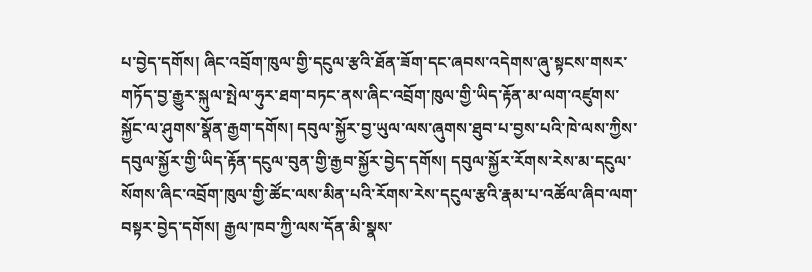པ་བྱེད་དགོས། ཞིང་འབྲོག་ཁུལ་གྱི་དངུལ་རྩའི་ཐོན་ཟོག་དང་ཞབས་འདེགས་ཞུ་སྟངས་གསར་གཏོད་བྱ་རྒྱུར་སྐུལ་སྤེལ་ཧུར་ཐག་བཏང་ནས་ཞིང་འབྲོག་ཁུལ་གྱི་ཡིད་རྟོན་མ་ལག་འཛུགས་སྐྱོང་ལ་ཤུགས་སྣོན་རྒྱག་དགོས། དབུལ་སྐྱོར་བྱ་ཡུལ་ལས་ཞུགས་ཐུབ་པ་བྱས་པའི་ཁེ་ལས་ཀྱིས་དབུལ་སྐྱོར་གྱི་ཡིད་རྟོན་དངུལ་བུན་གྱི་རྒྱབ་སྐྱོར་བྱེད་དགོས། དབུལ་སྐྱོར་རོགས་རེས་མ་དངུལ་སོགས་ཞིང་འབྲོག་ཁུལ་གྱི་ཚོང་ལས་མིན་པའི་རོགས་རེས་དངུལ་རྩའི་རྣམ་པ་འཚོལ་ཞིབ་ལག་བསྟར་བྱེད་དགོས། རྒྱལ་ཁབ་ཀྱི་ལས་དོན་མི་སྣས་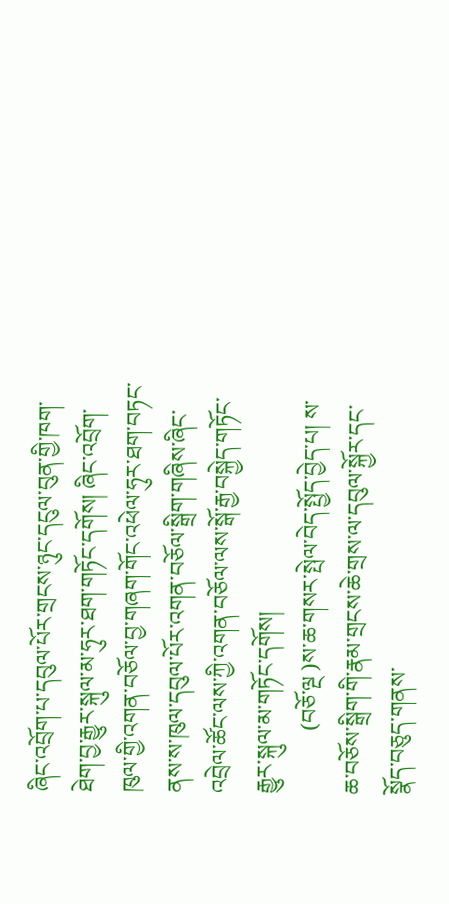ཞིང་འབྲོག་པ་དབུལ་པོར་གྲངས་ཉུང་དངུལ་བུན་གྱི་ཁག་ཐེག་བྱ་རྒྱུར་སྐུལ་མ་ཧུར་ཐག་གཏོང་དགོས། ཞིང་འབྲོག་ཁུལ་གྱི་འགན་བཅོལ་བྱ་གཞག་གོང་འཕེལ་ཧུར་ཐག་བཏང་ནས་ས་ཁུལ་དབུལ་པོར་འགན་བཅོལ་སྒྲིག་གཞིས་ཞིང་འབྲེལ་ཚོང་ལས་ཀྱི་འགན་བཅོལ་ལས་སྒོ་རྒྱ་བསྐྱེད་གཏོང་རྒྱུར་སྐུལ་མ་གཏོང་དགོས།
           (བཅོ་ལྔ )ས་ཆ་གསར་སྤེལ་བེད་སྤྱོད་བྱེད་པ། ས་ཆ་བཅོས་སྒྲིག་གི་རྣམ་གྲངས་ཆེ་གྲས་ལ་དབུལ་སྐྱོར་དང་སྣོད་བཅུད་གནས་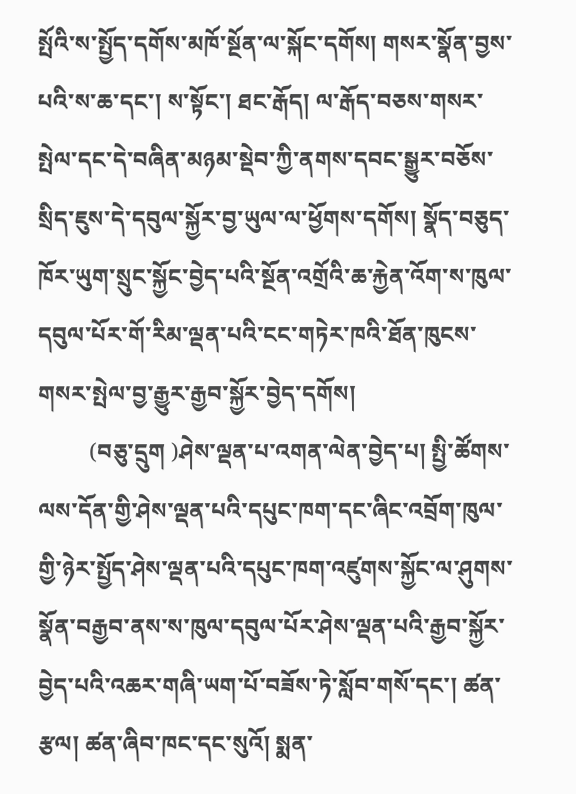སྤོའི་ས་སྤྱོད་དགོས་མཁོ་སྔོན་ལ་སྐོང་དགོས། གསར་སྣོན་བྱས་པའི་ས་ཆ་དང་། ས་སྟོང་། ཐང་རྒོད། ལ་རྒོད་བཅས་གསར་སྤེལ་དང་དེ་བཞིན་མཉམ་སྡེབ་ཀྱི་ནགས་དབང་སྒྱུར་བཅོས་སྲིད་ཇུས་དེ་དབུལ་སྐྱོར་བྱ་ཡུལ་ལ་ཕྱོགས་དགོས། སྣོད་བཅུད་ཁོར་ཡུག་སྲུང་སྐྱོང་བྱེད་པའི་སྔོན་འགྲོའི་ཆ་རྐྱེན་འོག་ས་ཁུལ་དབུལ་པོར་གོ་རིམ་ལྡན་པའི་ངང་གཏེར་ཁའི་ཐོན་ཁུངས་གསར་སྤེལ་བྱ་རྒྱུར་རྒྱབ་སྐྱོར་བྱེད་དགོས།
         (བཅུ་དྲུག )ཤེས་ལྡན་པ་འགན་ལེན་བྱེད་པ། སྤྱི་ཚོགས་ལས་དོན་གྱི་ཤེས་ལྡན་པའི་དཔུང་ཁག་དང་ཞིང་འབྲོག་ཁུལ་གྱི་ཉེར་སྤྱོད་ཤེས་ལྡན་པའི་དཔུང་ཁག་འཛུགས་སྐྱོང་ལ་ཤུགས་སྣོན་བརྒྱབ་ནས་ས་ཁུལ་དབུལ་པོར་ཤེས་ལྡན་པའི་རྒྱབ་སྐྱོར་བྱེད་པའི་འཆར་གཞི་ཡག་པོ་བཟོས་ཏེ་སློབ་གསོ་དང་། ཚན་རྩལ། ཚན་ཞིབ་ཁང་དང་སུའོ། སྨན་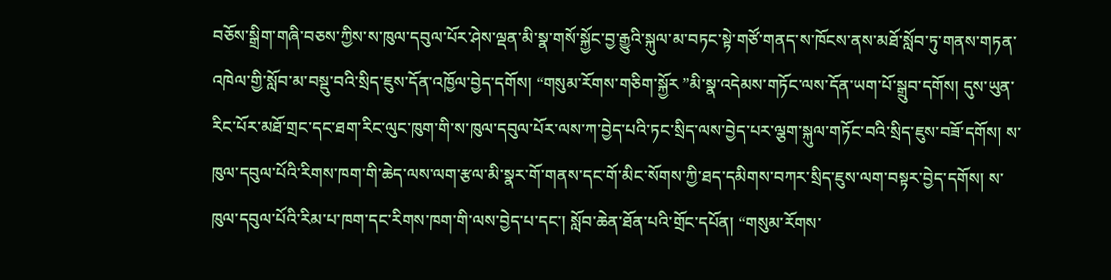བཅོས་སྒྲིག་གཞི་བཅས་ཀྱིས་ས་ཁུལ་དབུལ་པོར་ཤེས་ལྡན་མི་སྣ་གསོ་སྐྱོང་བྱ་རྒྱུའི་སྐུལ་མ་བཏང་སྟེ་གཙོ་གནད་ས་ཁོངས་ནས་མཐོ་སློབ་ཏུ་གནས་གཏན་འཁེལ་གྱི་སློབ་མ་བསྡུ་བའི་སྲིད་ཇུས་དོན་འཁྱོལ་བྱེད་དགོས། “གསུམ་རོགས་གཅིག་སྐྱོར ”མི་སྣ་འདེམས་གཏོང་ལས་དོན་ཡག་པོ་སྒྲུབ་དགོས། དུས་ཡུན་རིང་པོར་མཐོ་གྲང་དང་ཐག་རིང་ལུང་ཁུག་གི་ས་ཁུལ་དབུལ་པོར་ལས་ཀ་བྱེད་པའི་ཏང་སྲིད་ལས་བྱེད་པར་ལྕག་སྐུལ་གཏོང་བའི་སྲིད་ཇུས་བཟོ་དགོས། ས་ཁུལ་དབུལ་པོའི་རིགས་ཁག་གི་ཆེད་ལས་ལག་རྩལ་མི་སྣར་གོ་གནས་དང་གོ་མིང་སོགས་ཀྱི་ཐད་དམིགས་བཀར་སྲིད་ཇུས་ལག་བསྟར་བྱེད་དགོས། ས་ཁུལ་དབུལ་པོའི་རིམ་པ་ཁག་དང་རིགས་ཁག་གི་ལས་བྱེད་པ་དང་། སློབ་ཆེན་ཐོན་པའི་གྲོང་དཔོན། “གསུམ་རོགས་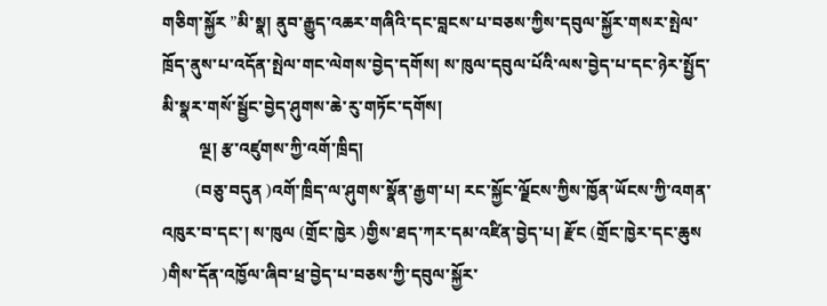གཅིག་སྐྱོར ”མི་སྣ། ནུབ་རྒྱུད་འཆར་གཞིའི་དང་བླངས་པ་བཅས་ཀྱིས་དབུལ་སྐྱོར་གསར་སྤེལ་ཁྲོད་ནུས་པ་འདོན་སྤེལ་གང་ལེགས་བྱེད་དགོས། ས་ཁུལ་དབུལ་པོའི་ལས་བྱེད་པ་དང་ཉེར་སྤྱོད་མི་སྣར་གསོ་སྦྱོང་བྱེད་ཤུགས་ཆེ་རུ་གཏོང་དགོས།
         ལྔ། རྩ་འཛུགས་ཀྱི་འགོ་ཁྲིད།
        (བཅུ་བདུན )འགོ་ཁྲིད་ལ་ཤུགས་སྣོན་རྒྱག་པ། རང་སྐྱོང་ལྗོངས་ཀྱིས་ཁྱོན་ཡོངས་ཀྱི་འགན་འཁུར་བ་དང་། ས་ཁུལ (གྲོང་ཁྱེར )གྱིས་ཐད་ཀར་དམ་འཛིན་བྱེད་པ། རྫོང (གྲོང་ཁྱེར་དང་ཆུས )གིས་དོན་འཁྱོལ་ཞིབ་ཕྲ་བྱེད་པ་བཅས་ཀྱི་དབུལ་སྐྱོར་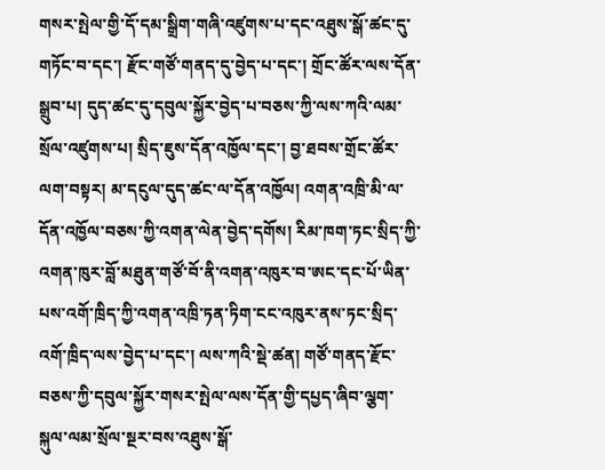གསར་སྤེལ་གྱི་དོ་དམ་སྒྲིག་གཞི་འཛུགས་པ་དང་འཐུས་སྒོ་ཚང་དུ་གཏོང་བ་དང་། རྫོང་གཙོ་གནད་དུ་བྱེད་པ་དང་། གྲོང་ཚོར་ལས་དོན་སྒྲུབ་པ། དུད་ཚང་དུ་དབུལ་སྐྱོར་བྱེད་པ་བཅས་ཀྱི་ལས་ཀའི་ལམ་སྲོལ་འཛུགས་པ། སྲིད་ཇུས་དོན་འཁྱོལ་དང་། བྱ་ཐབས་གྲོང་ཚོར་ལག་བསྟར། མ་དངུལ་དུད་ཚང་ལ་དོན་འཁྱོལ། འགན་འཁྲི་མི་ལ་དོན་འཁྱོལ་བཅས་ཀྱི་འགན་ལེན་བྱེད་དགོས། རིམ་ཁག་ཏང་སྲིད་ཀྱི་འགན་ཁུར་བློ་མཐུན་གཙོ་བོ་ནི་འགན་འཁུར་བ་ཨང་དང་པོ་ཡིན་པས་འགོ་ཁྲིད་ཀྱི་འགན་འཁྲི་ཏན་ཏིག་ངང་འཁུར་ནས་ཏང་སྲིད་འགོ་ཁྲིད་ལས་བྱེད་པ་དང་། ལས་ཀའི་སྡེ་ཚན། གཙོ་གནད་རྫོང་བཅས་ཀྱི་དབུལ་སྐྱོར་གསར་སྤེལ་ལས་དོན་གྱི་དཔྱད་ཞིབ་ལྕག་སྐུལ་ལམ་སྲོལ་སྔར་བས་འཐུས་སྒོ་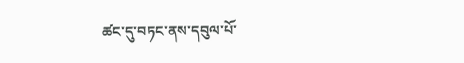ཚང་དུ་བཏང་ནས་དབུལ་པོ་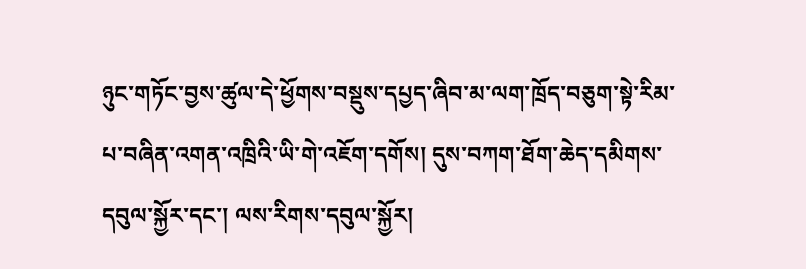ཉུང་གཏོང་བྱས་ཚུལ་དེ་ཕྱོགས་བསྡུས་དཔྱད་ཞིབ་མ་ལག་ཁྲོད་བཅུག་སྟེ་རིམ་པ་བཞིན་འགན་འཁྲིའི་ཡི་གེ་འཇོག་དགོས། དུས་བཀག་ཐོག་ཆེད་དམིགས་དབུལ་སྐྱོར་དང་། ལས་རིགས་དབུལ་སྐྱོར།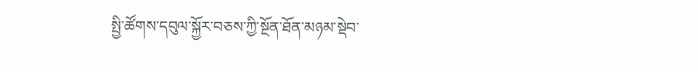སྤྱི་ཚོགས་དབུལ་སྐྱོར་བཅས་ཀྱི་སྔོན་ཐོན་མཉམ་སྡེབ་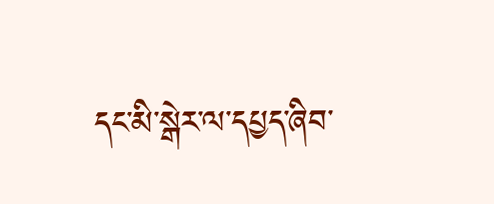དང་མི་སྒེར་ལ་དཔྱད་ཞིབ་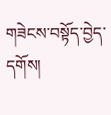གཟེངས་བསྟོད་བྱེད་དགོས།